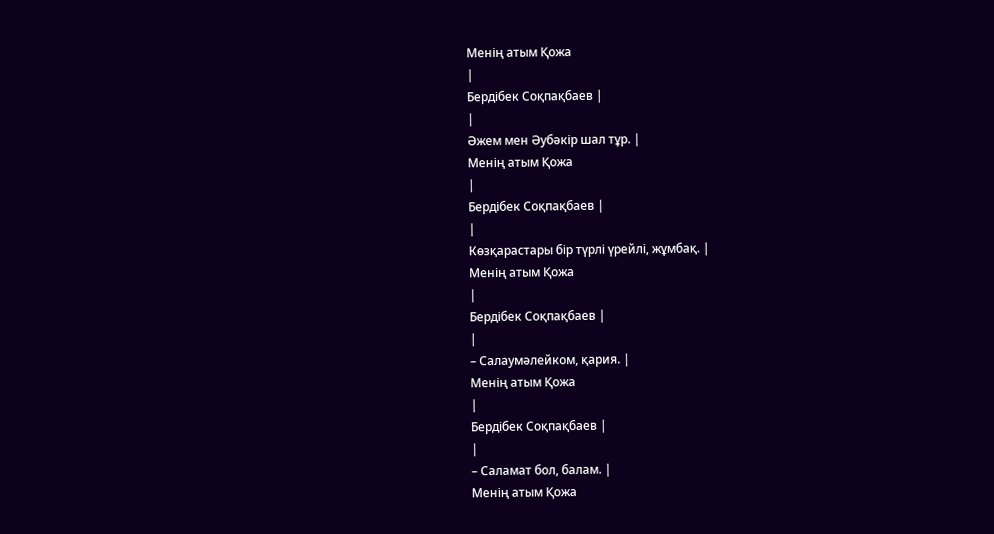Менің атым Қожа
|
Бердібек Соқпақбаев |
|
Әжем мен Әубәкір шал тұр. |
Менің атым Қожа
|
Бердібек Соқпақбаев |
|
Көзқарастары бір түрлі үрейлі, жұмбақ. |
Менің атым Қожа
|
Бердібек Соқпақбаев |
|
– Салаумәлейком, қария. |
Менің атым Қожа
|
Бердібек Соқпақбаев |
|
– Саламат бол, балам. |
Менің атым Қожа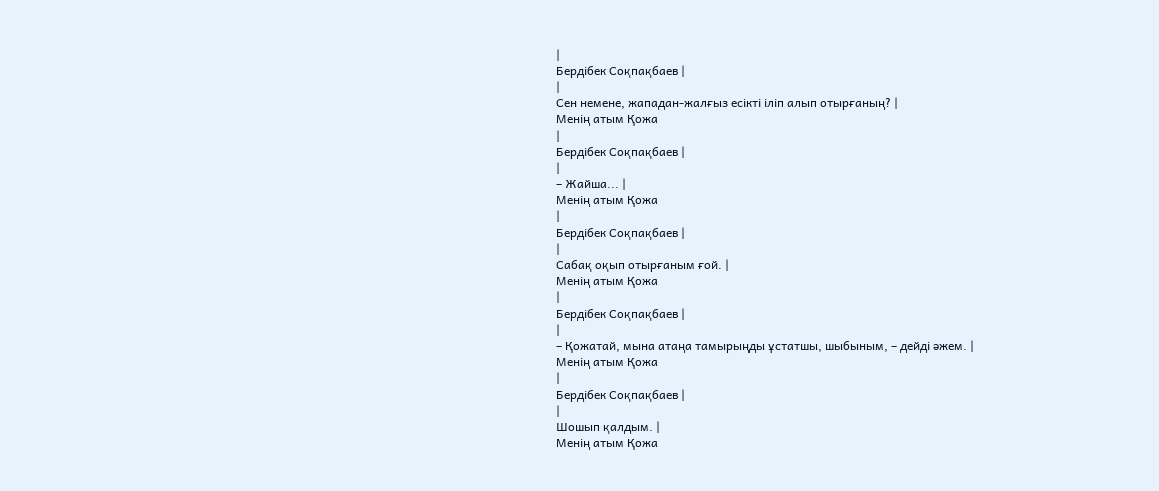|
Бердібек Соқпақбаев |
|
Сен немене, жападан-жалғыз есікті іліп алып отырғаның? |
Менің атым Қожа
|
Бердібек Соқпақбаев |
|
– Жайша... |
Менің атым Қожа
|
Бердібек Соқпақбаев |
|
Сабақ оқып отырғаным ғой. |
Менің атым Қожа
|
Бердібек Соқпақбаев |
|
– Қожатай, мына атаңа тамырыңды ұстатшы, шыбыным, – дейді әжем. |
Менің атым Қожа
|
Бердібек Соқпақбаев |
|
Шошып қалдым. |
Менің атым Қожа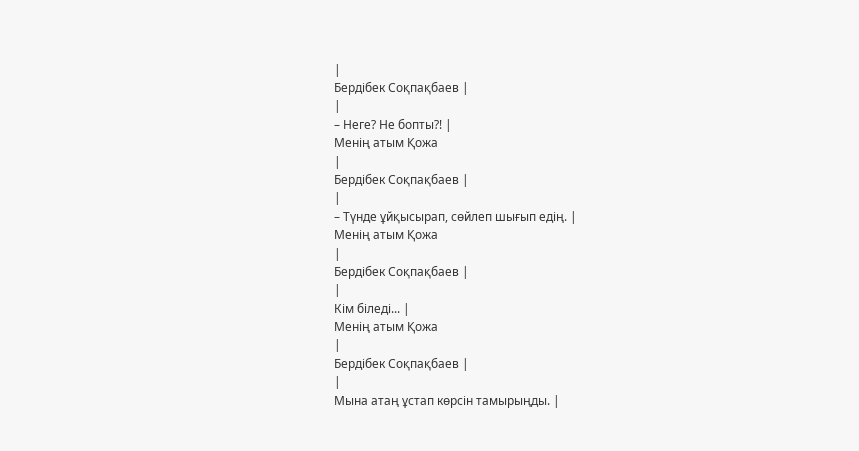|
Бердібек Соқпақбаев |
|
– Неге? Не бопты?! |
Менің атым Қожа
|
Бердібек Соқпақбаев |
|
– Түнде ұйқысырап, сөйлеп шығып едің. |
Менің атым Қожа
|
Бердібек Соқпақбаев |
|
Кім біледі... |
Менің атым Қожа
|
Бердібек Соқпақбаев |
|
Мына атаң ұстап көрсін тамырыңды. |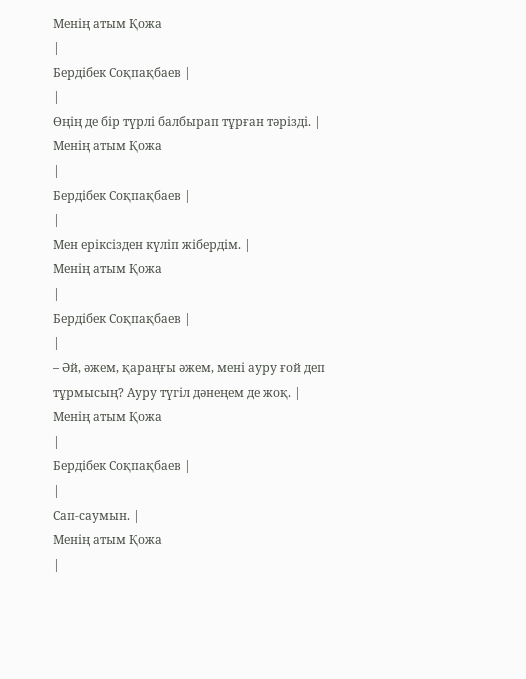Менің атым Қожа
|
Бердібек Соқпақбаев |
|
Өңің де бір түрлі балбырап тұрған тәрізді. |
Менің атым Қожа
|
Бердібек Соқпақбаев |
|
Мен еріксізден күліп жібердім. |
Менің атым Қожа
|
Бердібек Соқпақбаев |
|
– Әй, әжем, қараңғы әжем, мені ауру ғой деп тұрмысың? Ауру түгіл дәнеңем де жоқ. |
Менің атым Қожа
|
Бердібек Соқпақбаев |
|
Сап-саумын. |
Менің атым Қожа
|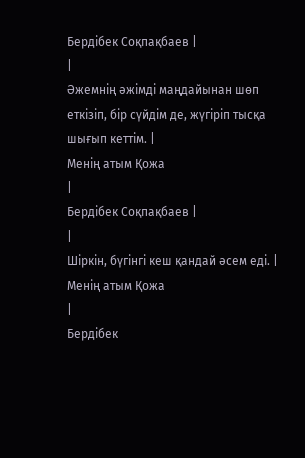Бердібек Соқпақбаев |
|
Әжемнің әжімді маңдайынан шөп еткізіп, бір сүйдім де, жүгіріп тысқа шығып кеттім. |
Менің атым Қожа
|
Бердібек Соқпақбаев |
|
Шіркін, бүгінгі кеш қандай әсем еді. |
Менің атым Қожа
|
Бердібек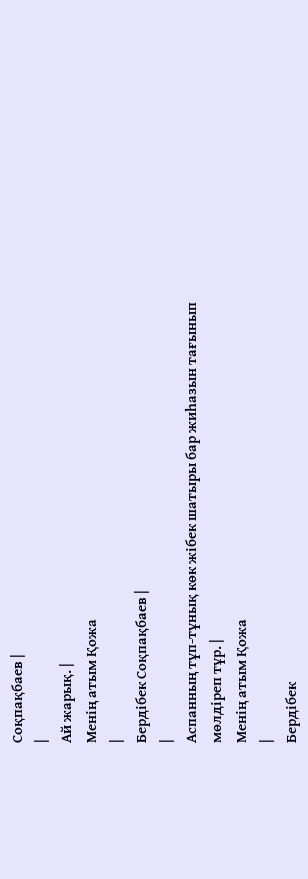Соқпақбаев |
|
Ай жарық. |
Менің атым Қожа
|
Бердібек Соқпақбаев |
|
Аспанның тұп-тұнық көк жібек шатыры бар жиһазын тағынып мөлдіреп тұр. |
Менің атым Қожа
|
Бердібек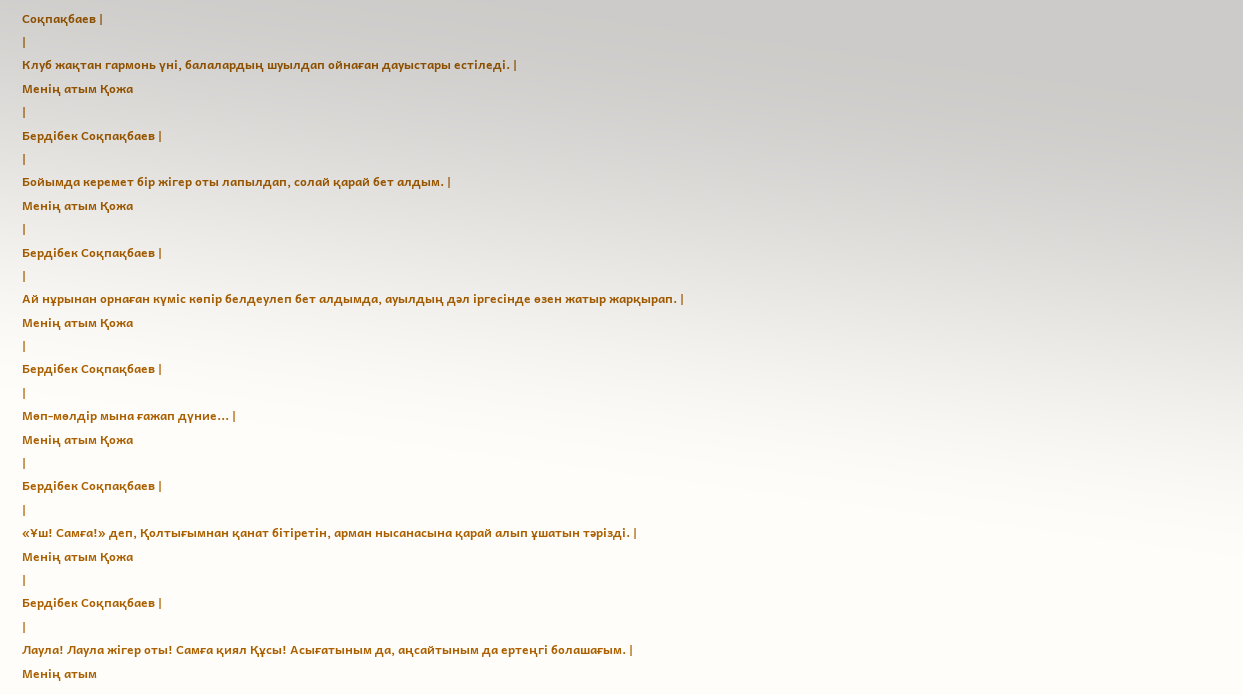Соқпақбаев |
|
Клуб жақтан гармонь үні, балалардың шуылдап ойнаған дауыстары естіледі. |
Менің атым Қожа
|
Бердібек Соқпақбаев |
|
Бойымда керемет бір жігер оты лапылдап, солай қарай бет алдым. |
Менің атым Қожа
|
Бердібек Соқпақбаев |
|
Ай нұрынан орнаған күміс көпір белдеулеп бет алдымда, ауылдың дәл іргесінде өзен жатыр жарқырап. |
Менің атым Қожа
|
Бердібек Соқпақбаев |
|
Мөп-мөлдір мына ғажап дүние... |
Менің атым Қожа
|
Бердібек Соқпақбаев |
|
«Ұш! Самға!» деп, Қолтығымнан қанат бітіретін, арман нысанасына қарай алып ұшатын тәрізді. |
Менің атым Қожа
|
Бердібек Соқпақбаев |
|
Лаула! Лаула жігер оты! Самға қиял Құсы! Асығатыным да, аңсайтыным да ертеңгі болашағым. |
Менің атым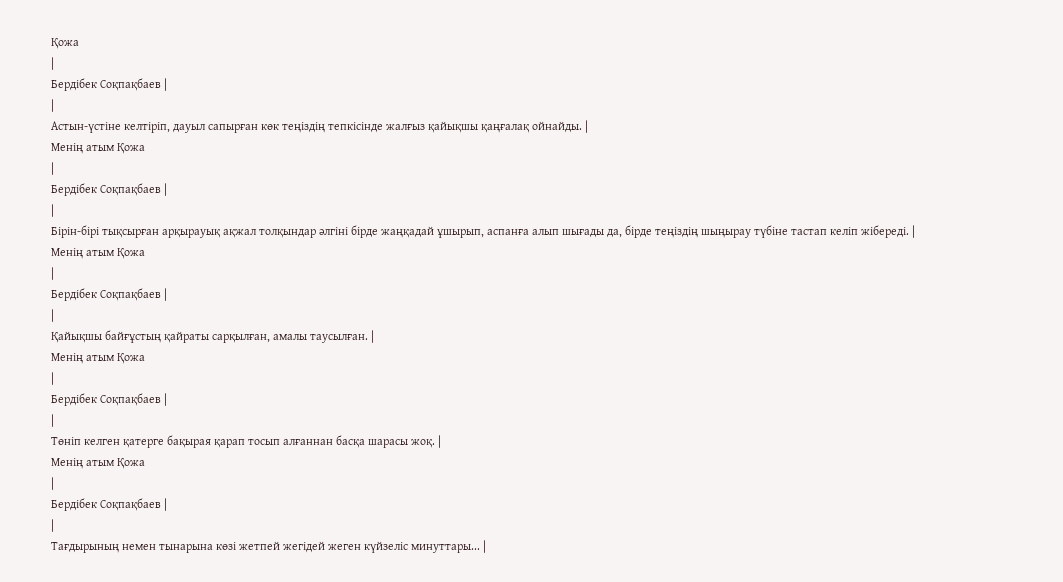Қожа
|
Бердібек Соқпақбаев |
|
Астын-үстіне келтіріп, дауыл сапырған көк теңіздің тепкісінде жалғыз қайықшы қаңғалақ ойнайды. |
Менің атым Қожа
|
Бердібек Соқпақбаев |
|
Бірін-бірі тықсырған арқырауық ақжал толқындар әлгіні бірде жаңқадай ұшырып, аспанға алып шығады да, бірде теңіздің шыңырау түбіне тастап келіп жібереді. |
Менің атым Қожа
|
Бердібек Соқпақбаев |
|
Қайықшы байғұстың қайраты сарқылған, амалы таусылған. |
Менің атым Қожа
|
Бердібек Соқпақбаев |
|
Төніп келген қатерге бақырая қарап тосып алғаннан басқа шарасы жоқ. |
Менің атым Қожа
|
Бердібек Соқпақбаев |
|
Тағдырының немен тынарына көзі жетпей жегідей жеген күйзеліс минуттары... |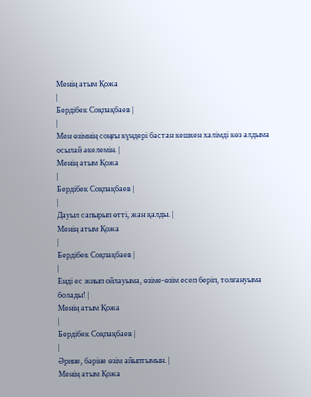Менің атым Қожа
|
Бердібек Соқпақбаев |
|
Мен өзімнің соңғы күндері бастан кешкен халімді көз алдыма осылай әкелемін. |
Менің атым Қожа
|
Бердібек Соқпақбаев |
|
Дауыл сапырып өтті, жан қалды. |
Менің атым Қожа
|
Бердібек Соқпақбаев |
|
Енді ес жиып ойлауыма, өзіме-өзім есеп беріп, толғануыма болады! |
Менің атым Қожа
|
Бердібек Соқпақбаев |
|
Әрине, бәріне өзім айыптымын. |
Менің атым Қожа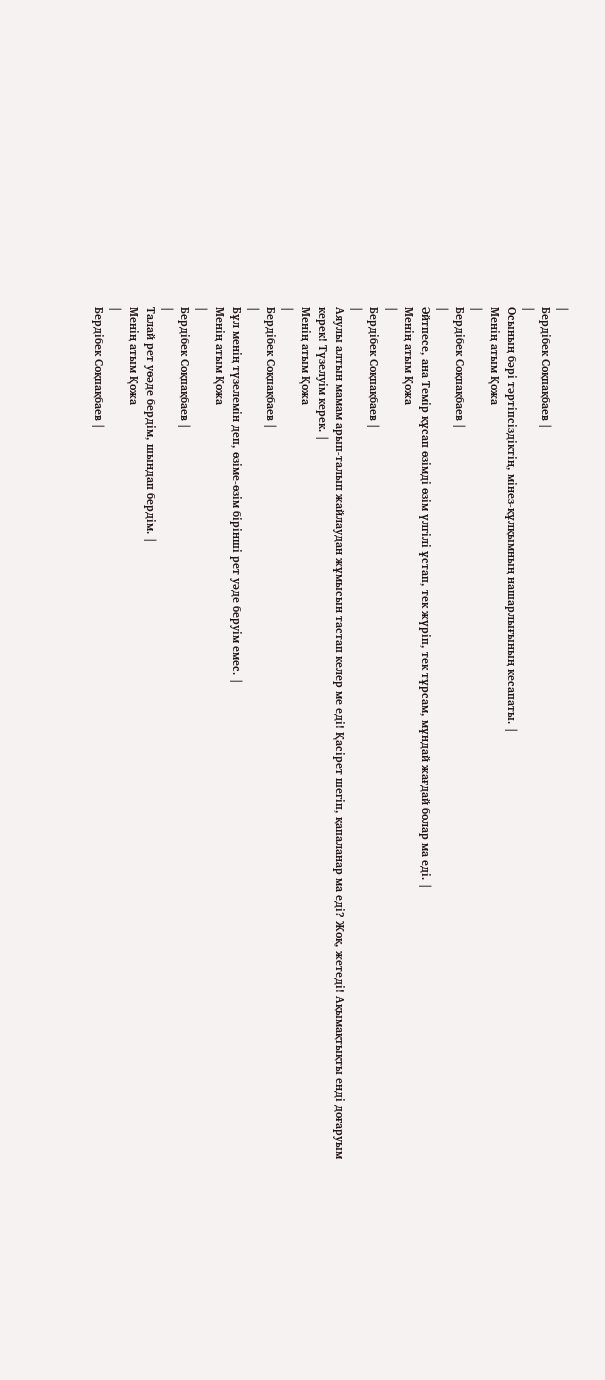|
Бердібек Соқпақбаев |
|
Осының бәрі тәртіпсіздіктің, мінез-құлқымның нашарлығының кесапаты. |
Менің атым Қожа
|
Бердібек Соқпақбаев |
|
Әйтпесе, ана Темір құсап өзімді өзім үлгілі ұстап, тек жүріп, тек тұрсам, мұндай жағдай болар ма еді. |
Менің атым Қожа
|
Бердібек Соқпақбаев |
|
Аяулы алтын мамам арып-талып жайлаудан жұмысын тастап келер ме еді! Қасірет шегіп, қапаланар ма еді? Жоқ, жетеді! Ақымақтықты енді доғаруым керек! Түзелуім керек. |
Менің атым Қожа
|
Бердібек Соқпақбаев |
|
Бұл менің түзелемін деп, өзіме-өзім бірінші рет уәде беруім емес. |
Менің атым Қожа
|
Бердібек Соқпақбаев |
|
Талай рет уөәде бердім, шындап бердім. |
Менің атым Қожа
|
Бердібек Соқпақбаев |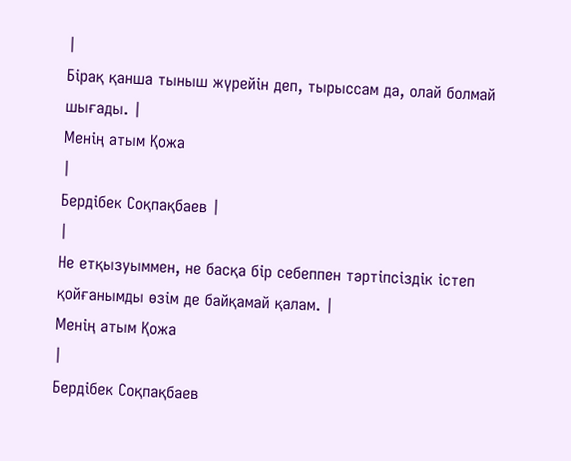|
Бірақ қанша тыныш жүрейін деп, тырыссам да, олай болмай шығады. |
Менің атым Қожа
|
Бердібек Соқпақбаев |
|
Не етқызуыммен, не басқа бір себеппен тәртіпсіздік істеп қойғанымды өзім де байқамай қалам. |
Менің атым Қожа
|
Бердібек Соқпақбаев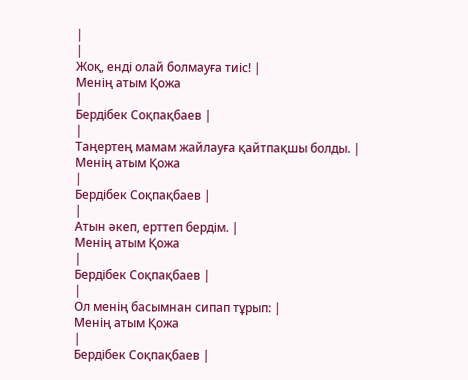|
|
Жоқ, енді олай болмауға тиіс! |
Менің атым Қожа
|
Бердібек Соқпақбаев |
|
Таңертең мамам жайлауға қайтпақшы болды. |
Менің атым Қожа
|
Бердібек Соқпақбаев |
|
Атын әкеп, ерттеп бердім. |
Менің атым Қожа
|
Бердібек Соқпақбаев |
|
Ол менің басымнан сипап тұрып: |
Менің атым Қожа
|
Бердібек Соқпақбаев |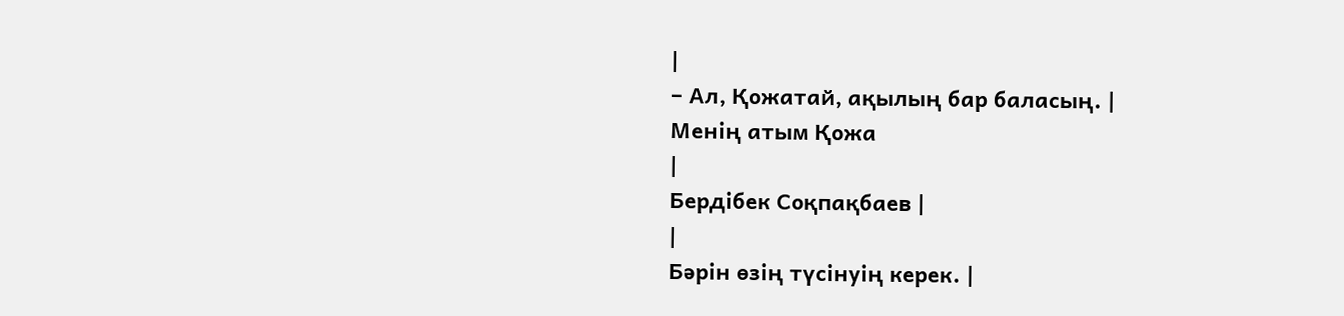|
– Ал, Қожатай, ақылың бар баласың. |
Менің атым Қожа
|
Бердібек Соқпақбаев |
|
Бәрін өзің түсінуің керек. |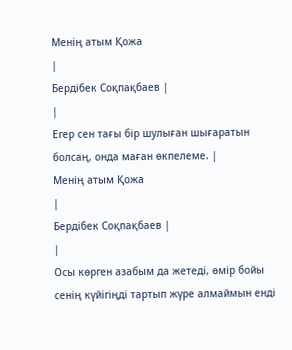Менің атым Қожа
|
Бердібек Соқпақбаев |
|
Егер сен тағы бір шулыған шығаратын болсаң, онда маған өкпелеме. |
Менің атым Қожа
|
Бердібек Соқпақбаев |
|
Осы көрген азабым да жетеді, өмір бойы сенің күйігіңді тартып жүре алмаймын енді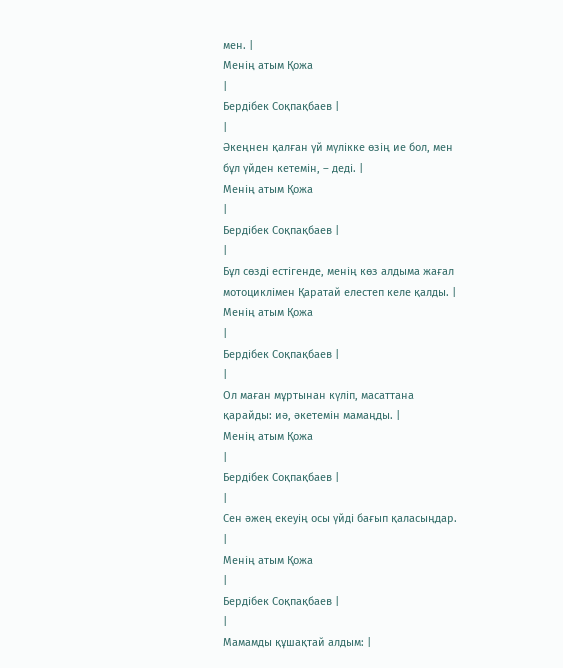мен. |
Менің атым Қожа
|
Бердібек Соқпақбаев |
|
Әкеңнен қалған үй мүлікке өзің ие бол, мен бұл үйден кетемін, – деді. |
Менің атым Қожа
|
Бердібек Соқпақбаев |
|
Бұл сөзді естігенде, менің көз алдыма жағал мотоциклімен Қаратай елестеп келе қалды. |
Менің атым Қожа
|
Бердібек Соқпақбаев |
|
Ол маған мұртынан күліп, масаттана қарайды: иә, әкетемін мамаңды. |
Менің атым Қожа
|
Бердібек Соқпақбаев |
|
Сен әжең екеуің осы үйді бағып қаласыңдар. |
Менің атым Қожа
|
Бердібек Соқпақбаев |
|
Мамамды құшақтай алдым: |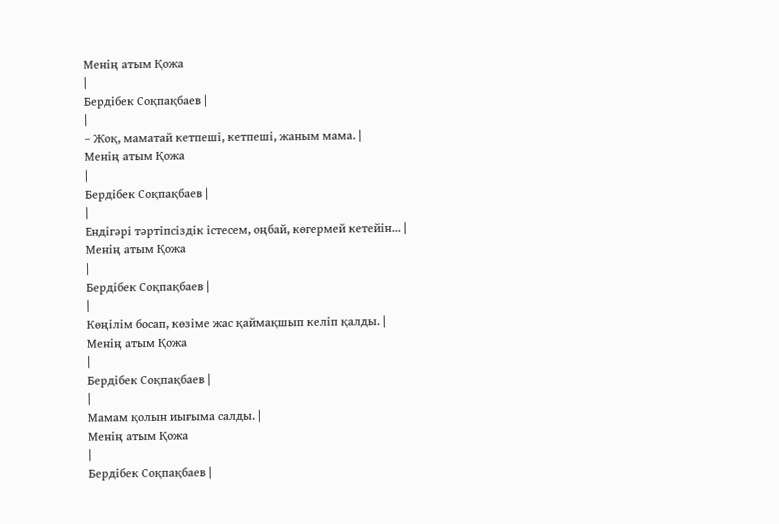Менің атым Қожа
|
Бердібек Соқпақбаев |
|
– Жоқ, маматай кетпеші, кетпеші, жаным мама. |
Менің атым Қожа
|
Бердібек Соқпақбаев |
|
Ендігәрі тәртіпсіздік істесем, оңбай, көгермей кетейін... |
Менің атым Қожа
|
Бердібек Соқпақбаев |
|
Көңілім босап, көзіме жас қаймақшып келіп қалды. |
Менің атым Қожа
|
Бердібек Соқпақбаев |
|
Мамам қолын иығыма салды. |
Менің атым Қожа
|
Бердібек Соқпақбаев |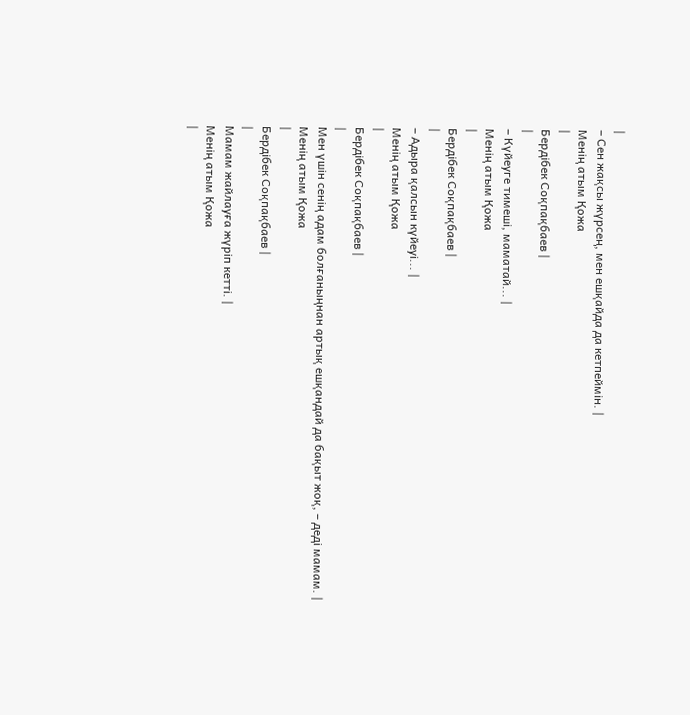|
– Сен жақсы жүрсең, мен ешқайда да кетпеймін. |
Менің атым Қожа
|
Бердібек Соқпақбаев |
|
– Күйеуге тимеші, маматай... |
Менің атым Қожа
|
Бердібек Соқпақбаев |
|
– Адыра қалсын күйеуі... |
Менің атым Қожа
|
Бердібек Соқпақбаев |
|
Мен үшін сенің адам болғаныңнан артық ешқандай да бақыт жоқ, – деді мамам. |
Менің атым Қожа
|
Бердібек Соқпақбаев |
|
Мамам жайлауға жүріп кетті. |
Менің атым Қожа
|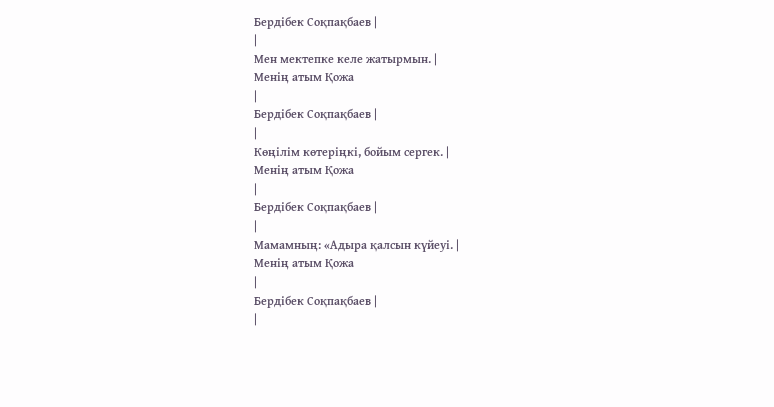Бердібек Соқпақбаев |
|
Мен мектепке келе жатырмын. |
Менің атым Қожа
|
Бердібек Соқпақбаев |
|
Көңілім көтеріңкі, бойым сергек. |
Менің атым Қожа
|
Бердібек Соқпақбаев |
|
Мамамның: «Адыра қалсын күйеуі. |
Менің атым Қожа
|
Бердібек Соқпақбаев |
|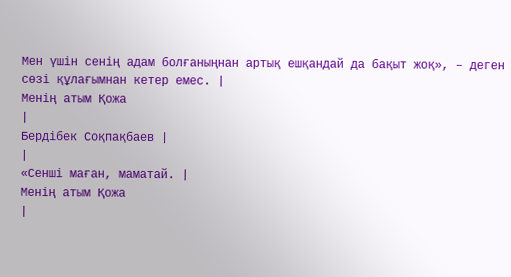Мен үшін сенің адам болғаныңнан артық ешқандай да бақыт жоқ», – деген сөзі құлағымнан кетер емес. |
Менің атым Қожа
|
Бердібек Соқпақбаев |
|
«Сенші маған, маматай. |
Менің атым Қожа
|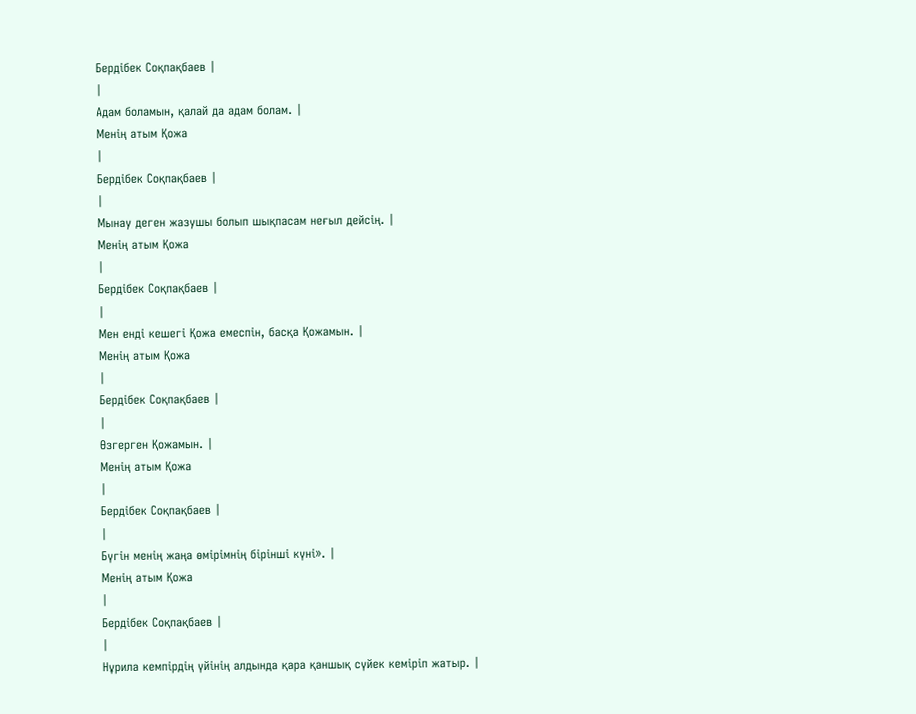Бердібек Соқпақбаев |
|
Адам боламын, қалай да адам болам. |
Менің атым Қожа
|
Бердібек Соқпақбаев |
|
Мынау деген жазушы болып шықпасам неғыл дейсің. |
Менің атым Қожа
|
Бердібек Соқпақбаев |
|
Мен енді кешегі Қожа емеспін, басқа Қожамын. |
Менің атым Қожа
|
Бердібек Соқпақбаев |
|
Өзгерген Қожамын. |
Менің атым Қожа
|
Бердібек Соқпақбаев |
|
Бүгін менің жаңа өмірімнің бірінші күні». |
Менің атым Қожа
|
Бердібек Соқпақбаев |
|
Нұрила кемпірдің үйінің алдында қара қаншық сүйек кеміріп жатыр. |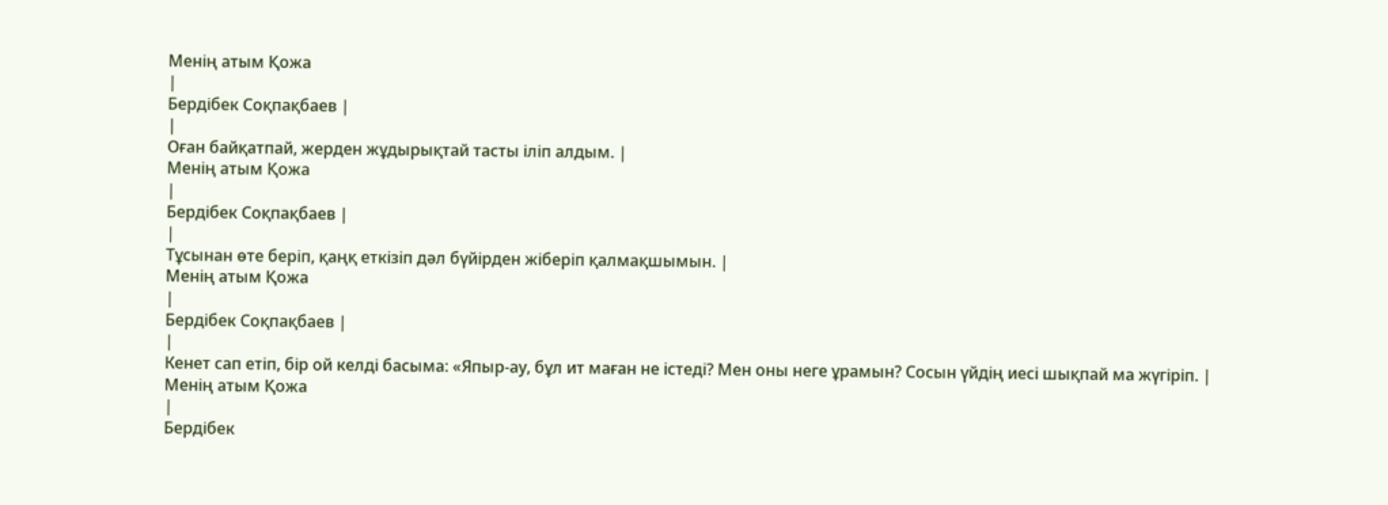Менің атым Қожа
|
Бердібек Соқпақбаев |
|
Оған байқатпай, жерден жұдырықтай тасты іліп алдым. |
Менің атым Қожа
|
Бердібек Соқпақбаев |
|
Тұсынан өте беріп, қаңқ еткізіп дәл бүйірден жіберіп қалмақшымын. |
Менің атым Қожа
|
Бердібек Соқпақбаев |
|
Кенет сап етіп, бір ой келді басыма: «Япыр-ау, бұл ит маған не істеді? Мен оны неге ұрамын? Сосын үйдің иесі шықпай ма жүгіріп. |
Менің атым Қожа
|
Бердібек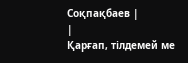Соқпақбаев |
|
Қарғап, тілдемей ме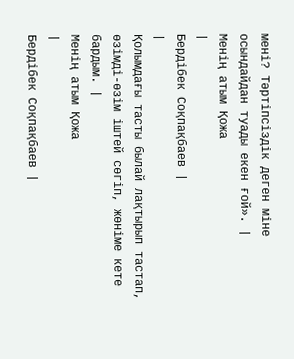мені? Тәртіпсіздік деген міне осындайдан туады екен ғой». |
Менің атым Қожа
|
Бердібек Соқпақбаев |
|
Қолымдағы тасты былай лақтырып тастап, өзімді-өзім іштей сөгіп, жөніме кете бардым. |
Менің атым Қожа
|
Бердібек Соқпақбаев |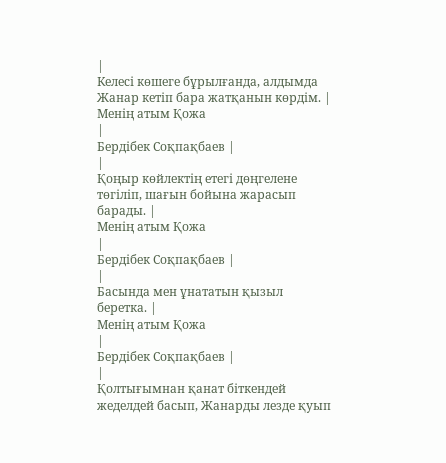|
Келесі көшеге бұрылғанда, алдымда Жанар кетіп бара жатқанын көрдім. |
Менің атым Қожа
|
Бердібек Соқпақбаев |
|
Қоңыр көйлектің етегі дөңгелене төгіліп, шағын бойына жарасып барады. |
Менің атым Қожа
|
Бердібек Соқпақбаев |
|
Басында мен ұнататын қызыл беретка. |
Менің атым Қожа
|
Бердібек Соқпақбаев |
|
Қолтығымнан қанат біткендей жеделдей басып, Жанарды лезде қуып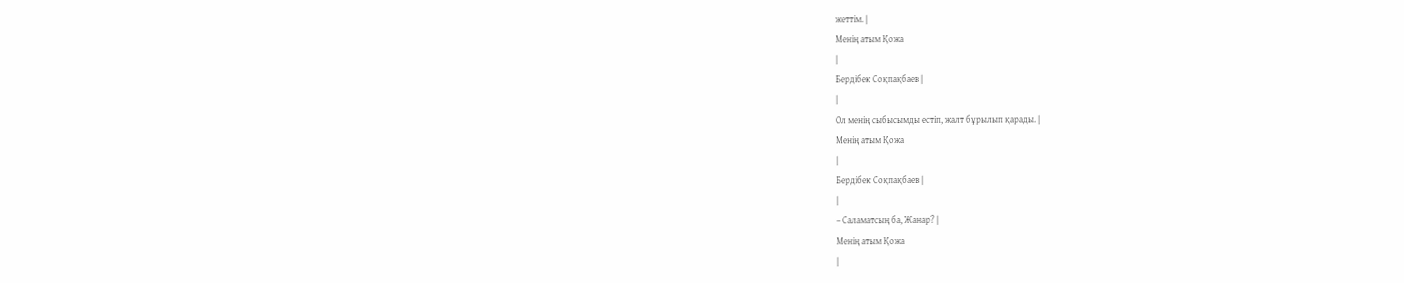жеттім. |
Менің атым Қожа
|
Бердібек Соқпақбаев |
|
Ол менің сыбысымды естіп, жалт бұрылып қарады. |
Менің атым Қожа
|
Бердібек Соқпақбаев |
|
– Саламатсың ба, Жанар? |
Менің атым Қожа
|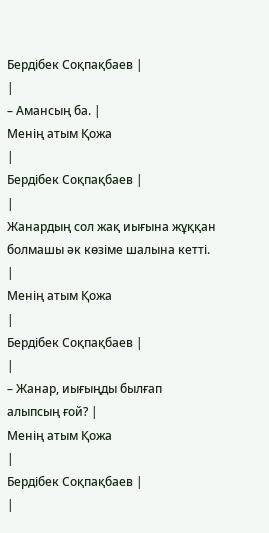Бердібек Соқпақбаев |
|
– Амансың ба. |
Менің атым Қожа
|
Бердібек Соқпақбаев |
|
Жанардың сол жақ иығына жұққан болмашы әк көзіме шалына кетті. |
Менің атым Қожа
|
Бердібек Соқпақбаев |
|
– Жанар, иығыңды былғап алыпсың ғой? |
Менің атым Қожа
|
Бердібек Соқпақбаев |
|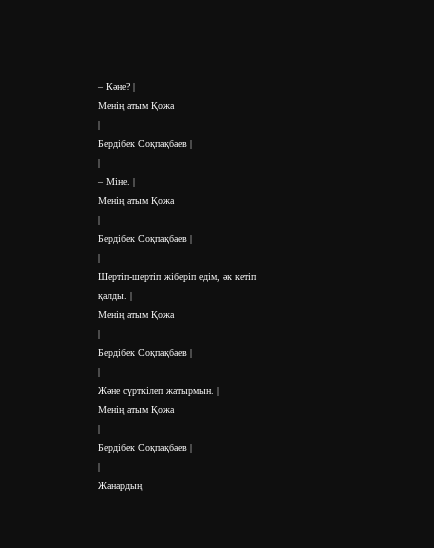– Кәне? |
Менің атым Қожа
|
Бердібек Соқпақбаев |
|
– Міне. |
Менің атым Қожа
|
Бердібек Соқпақбаев |
|
Шертіп-шертіп жіберіп едім, әк кетіп қалды. |
Менің атым Қожа
|
Бердібек Соқпақбаев |
|
Және сүрткілеп жатырмын. |
Менің атым Қожа
|
Бердібек Соқпақбаев |
|
Жанардың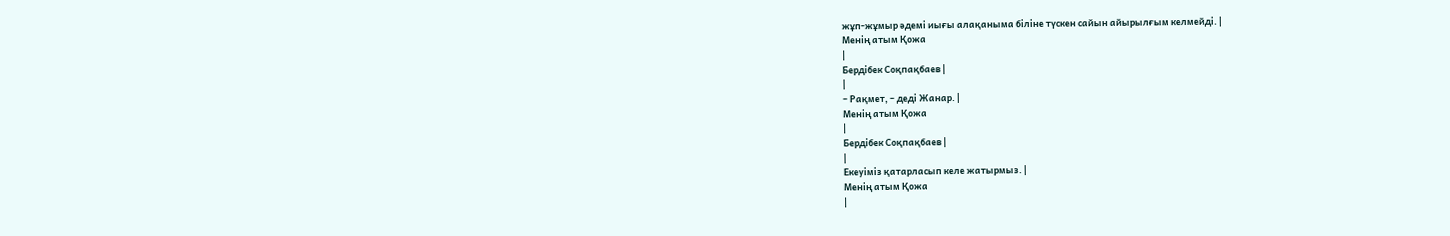жұп-жұмыр әдемі иығы алақаныма біліне түскен сайын айырылғым келмейді. |
Менің атым Қожа
|
Бердібек Соқпақбаев |
|
– Рақмет, – деді Жанар. |
Менің атым Қожа
|
Бердібек Соқпақбаев |
|
Екеуіміз қатарласып келе жатырмыз. |
Менің атым Қожа
|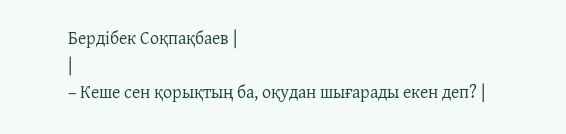Бердібек Соқпақбаев |
|
– Кеше сен қорықтың ба, оқудан шығарады екен деп? |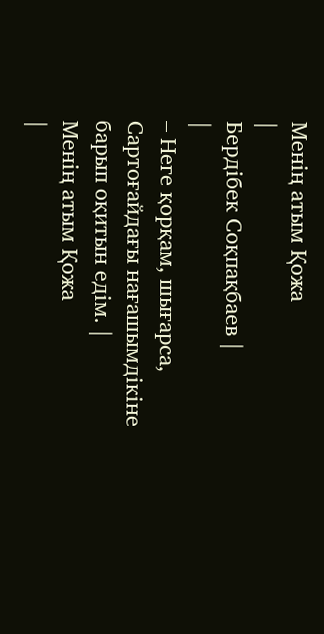Менің атым Қожа
|
Бердібек Соқпақбаев |
|
– Неге қорқам, шығарса, Сартоғайдағы нағашымдікіне барып оқитын едім. |
Менің атым Қожа
|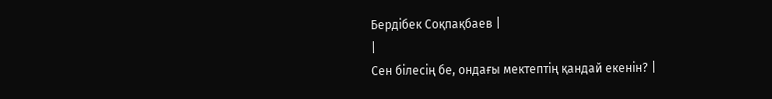Бердібек Соқпақбаев |
|
Сен білесің бе, ондағы мектептің қандай екенін? |